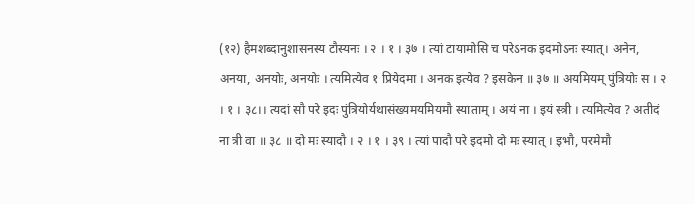(१२) हैमशब्दानुशासनस्य टौस्यनः । २ । १ । ३७ । त्यां टायामोसि च परेऽनक इदमोऽनः स्यात्। अनेन, अनया, अनयोः, अनयोः । त्यमित्येव १ प्रियेदमा । अनक इत्येव ? इसकेन ॥ ३७ ॥ अयमियम् पुंत्रियोः स । २ । १ । ३८।। त्यदां सौ परे इदः पुंत्रियोर्यथासंख्यमयमियमौ स्याताम् । अयं ना । इयं स्त्री । त्यमित्येव ? अतीदं ना त्री वा ॥ ३८ ॥ दो मः स्यादौ । २ । १ । ३९ । त्यां पादौ परे इदमो दो मः स्यात् । इभौ, परमेमौ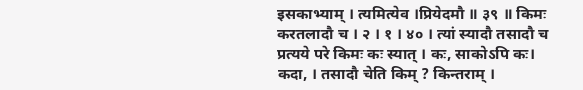इसकाभ्याम् । त्यमित्येव ।प्रियेदमौ ॥ ३९ ॥ किमः करतलादौ च । २ । १ । ४० । त्यां स्यादौ तसादौ च प्रत्यये परे किमः कः स्यात् । कः, साकोऽपि कः। कदा, । तसादौ चेति किम् ? किन्तराम् ।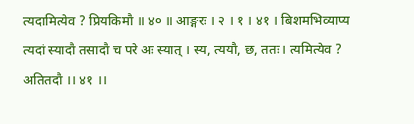त्यदामित्येव ? प्रियकिमौ ॥ ४० ॥ आङ्गरः । २ । १ । ४१ । बिशमभिव्याप्य त्यदां स्यादौ तसादौ च परे अः स्यात् । स्य, त्ययौ, छ, ततः। त्यमित्येव ? अतितदौ ।। ४१ ।।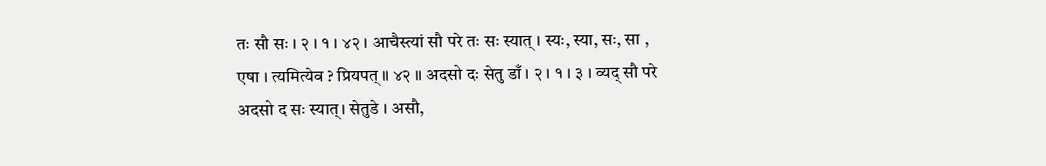तः सौ सः । २ । १ । ४२ । आचैस्त्यां सौ परे तः सः स्यात् । स्यः, स्या, सः, सा , एषा । त्यमित्येव ? प्रियपत् ॥ ४२ ॥ अदसो दः सेतु डाँ । २ । १ । ३ । व्यद् सौ परे अदसो द सः स्यात्। सेतुडे । असौ,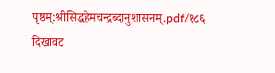पृष्ठम्:श्रीसिद्धहेमचन्द्रब्दानुशासनम्.pdf/१८६
दिखावट